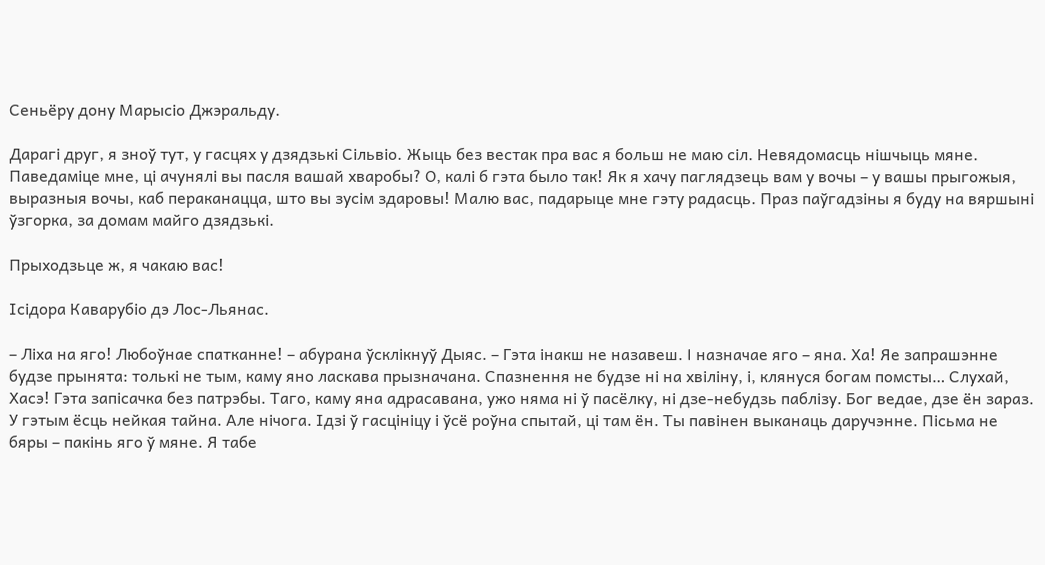Сеньёру дону Марысіо Джэральду.

Дарагі друг, я зноў тут, у гасцях у дзядзькі Сільвіо. Жыць без вестак пра вас я больш не маю сіл. Невядомасць нішчыць мяне. Паведаміце мне, ці ачунялі вы пасля вашай хваробы? О, калі б гэта было так! Як я хачу паглядзець вам у вочы – у вашы прыгожыя, выразныя вочы, каб пераканацца, што вы зусім здаровы! Малю вас, падарыце мне гэту радасць. Праз паўгадзіны я буду на вяршыні ўзгорка, за домам майго дзядзькі.

Прыходзьце ж, я чакаю вас!

Ісідора Каварубіо дэ Лос-Льянас.

– Ліха на яго! Любоўнае спатканне! – абурана ўсклікнуў Дыяс. – Гэта інакш не назавеш. I назначае яго – яна. Ха! Яе запрашэнне будзе прынята: толькі не тым, каму яно ласкава прызначана. Спазнення не будзе ні на хвіліну, і, клянуся богам помсты… Слухай, Хасэ! Гэта запісачка без патрэбы. Таго, каму яна адрасавана, ужо няма ні ў пасёлку, ні дзе-небудзь паблізу. Бог ведае, дзе ён зараз. У гэтым ёсць нейкая тайна. Але нічога. Ідзі ў гасцініцу і ўсё роўна спытай, ці там ён. Ты павінен выканаць даручэнне. Пісьма не бяры – пакінь яго ў мяне. Я табе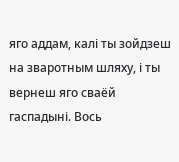яго аддам, калі ты зойдзеш на зваротным шляху, і ты вернеш яго сваёй гаспадыні. Вось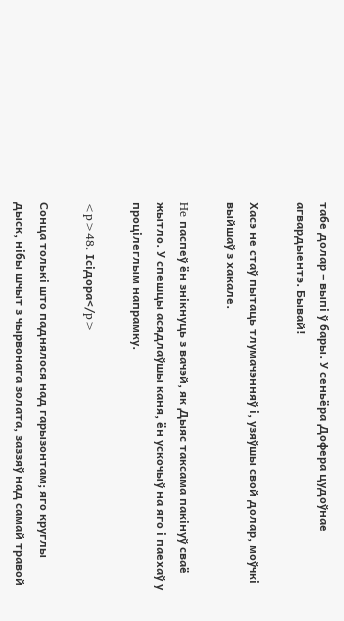табе долар – выпі ў бары. У сеньёра Дофера цудоўнае агвардыентэ. Бывай!

Хасэ не стаў пытаць тлумачэнняў і, узяўшы свой долар, моўчкі выйшаў з хакале.

He паспеў ён знікнуць з вачэй, як Дыяс таксама пакінуў сваё жытло. У спешцы асядлаўшы каня, ён ускочыў на яго і паехаў у процілеглым напрамку.

<p>48. Ісідора</p>

Сонца толькі што паднялося над гарызонтам; яго круглы дыск, нібы шчыт з чырвонага золата, заззяў над самай травой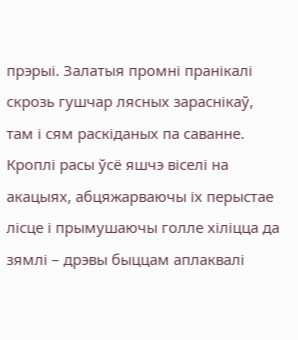прэрыі. Залатыя промні пранікалі скрозь гушчар лясных зараснікаў, там і сям раскіданых па саванне. Кроплі расы ўсё яшчэ віселі на акацыях, абцяжарваючы іх перыстае лісце і прымушаючы голле хіліцца да зямлі – дрэвы быццам аплаквалі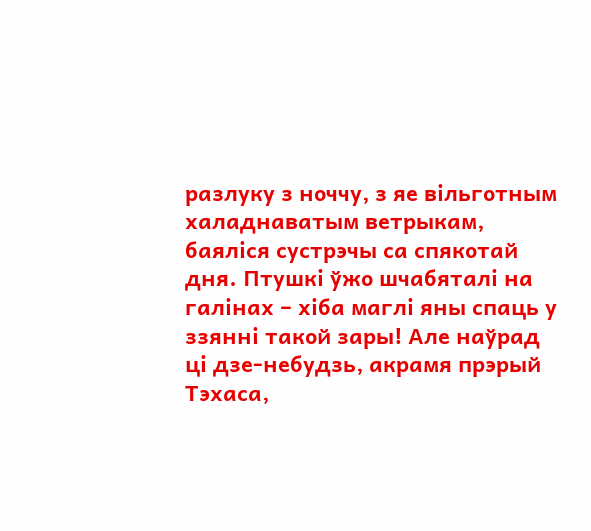разлуку з ноччу, з яе вільготным халаднаватым ветрыкам, баяліся сустрэчы са спякотай дня. Птушкі ўжо шчабяталі на галінах – хіба маглі яны спаць у ззянні такой зары! Але наўрад ці дзе-небудзь, акрамя прэрый Тэхаса,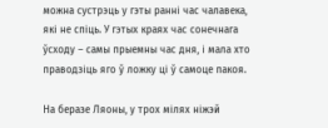можна сустрэць у гэты ранні час чалавека, які не спіць. У гэтых краях час сонечнага ўсходу – самы прыемны час дня, і мала хто праводзіць яго ў ложку ці ў самоце пакоя.

На беразе Ляоны, у трох мілях ніжэй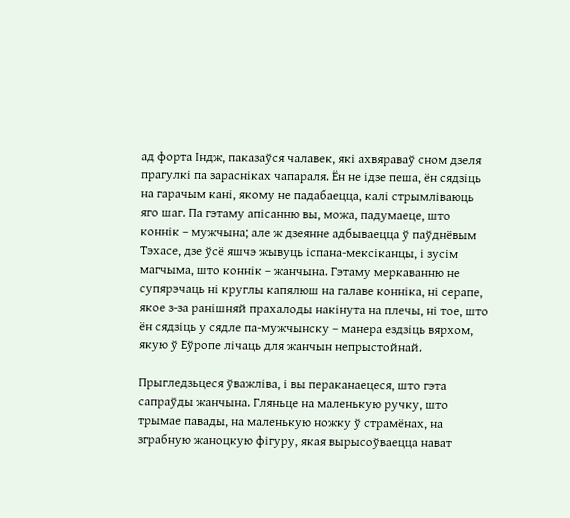ад форта Індж, паказаўся чалавек, які ахвяраваў сном дзеля прагулкі па зарасніках чапараля. Ён не ідзе пеша, ён сядзіць на гарачым кані, якому не падабаецца, калі стрымліваюць яго шаг. Па гэтаму апісанню вы, можа, падумаеце, што коннік – мужчына; але ж дзеянне адбываецца ў паўднёвым Тэхасе, дзе ўсё яшчэ жывуць іспана-мексіканцы, і зусім магчыма, што коннік – жанчына. Гэтаму меркаванню не супярэчаць ні круглы капялюш на галаве конніка, ні серапе, якое з-за ранішняй прахалоды накінута на плечы, ні тое, што ён сядзіць у сядле па-мужчынску – манера ездзіць вярхом, якую ў Еўропе лічаць для жанчын непрыстойнай.

Прыгледзьцеся ўважліва, і вы пераканаецеся, што гэта сапраўды жанчына. Гляньце на маленькую ручку, што трымае павады, на маленькую ножку ў страмёнах, на зграбную жаноцкую фігуру, якая вырысоўваецца нават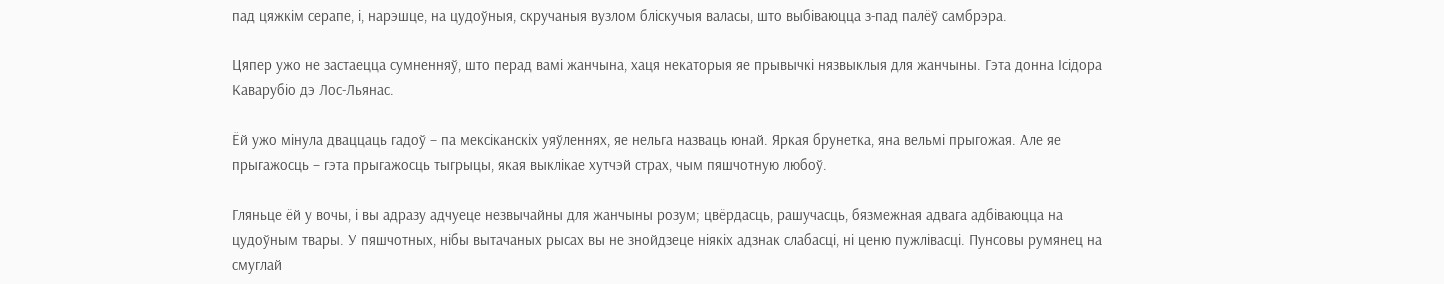пад цяжкім серапе, і, нарэшце, на цудоўныя, скручаныя вузлом бліскучыя валасы, што выбіваюцца з-пад палёў самбрэра.

Цяпер ужо не застаецца сумненняў, што перад вамі жанчына, хаця некаторыя яе прывычкі нязвыклыя для жанчыны. Гэта донна Ісідора Каварубіо дэ Лос-Льянас.

Ёй ужо мінула дваццаць гадоў – па мексіканскіх уяўленнях, яе нельга назваць юнай. Яркая брунетка, яна вельмі прыгожая. Але яе прыгажосць – гэта прыгажосць тыгрыцы, якая выклікае хутчэй страх, чым пяшчотную любоў.

Гляньце ёй у вочы, і вы адразу адчуеце незвычайны для жанчыны розум; цвёрдасць, рашучасць, бязмежная адвага адбіваюцца на цудоўным твары. У пяшчотных, нібы вытачаных рысах вы не знойдзеце ніякіх адзнак слабасці, ні ценю пужлівасці. Пунсовы румянец на смуглай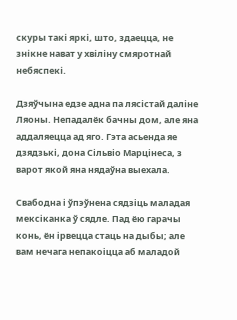скуры такі яркі, што, здаецца, не знікне нават у хвіліну смяротнай небяспекі.

Дзяўчына едзе адна па лясістай даліне Ляоны. Непадалёк бачны дом, але яна аддаляецца ад яго. Гэта асьенда яе дзядзькі, дона Сільвіо Марцінеса, з варот якой яна нядаўна выехала.

Свабодна і ўпэўнена сядзіць маладая мексіканка ў сядле. Пад ёю гарачы конь, ён ірвецца стаць на дыбы; але вам нечага непакоіцца аб маладой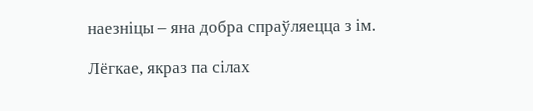наезніцы – яна добра спраўляецца з ім.

Лёгкае, якраз па сілах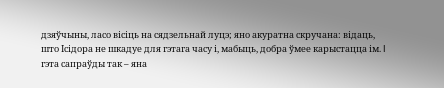дзяўчыны, ласо вісіць на сядзельнай луцэ; яно акуратна скручана: відаць, што Ісідора не шкадуе для гэтага часу і, мабыць, добра ўмее карыстацца ім. I гэта сапраўды так – яна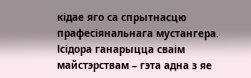кідае яго са спрытнасцю прафесіянальнага мустангера. Ісідора ганарыцца сваім майстэрствам – гэта адна з яе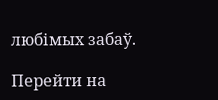любімых забаў.

Перейти на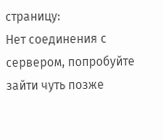страницу:
Нет соединения с сервером, попробуйте зайти чуть позже